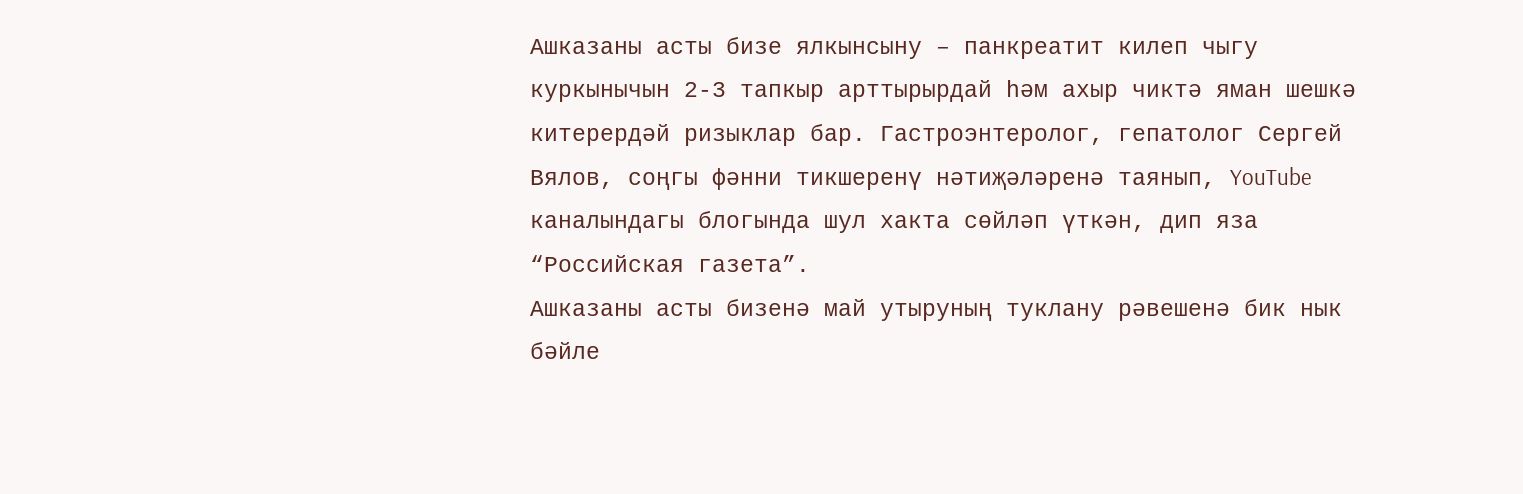Ашказаны асты бизе ялкынсыну – панкреатит килеп чыгу куркынычын 2-3 тапкыр арттырырдай һәм ахыр чиктә яман шешкә китерердәй ризыклар бар. Гастроэнтеролог, гепатолог Сергей Вялов, соңгы фәнни тикшеренү нәтиҗәләренә таянып, YouTube каналындагы блогында шул хакта сөйләп үткән, дип яза “Российская газета”.
Ашказаны асты бизенә май утыруның туклану рәвешенә бик нык бәйле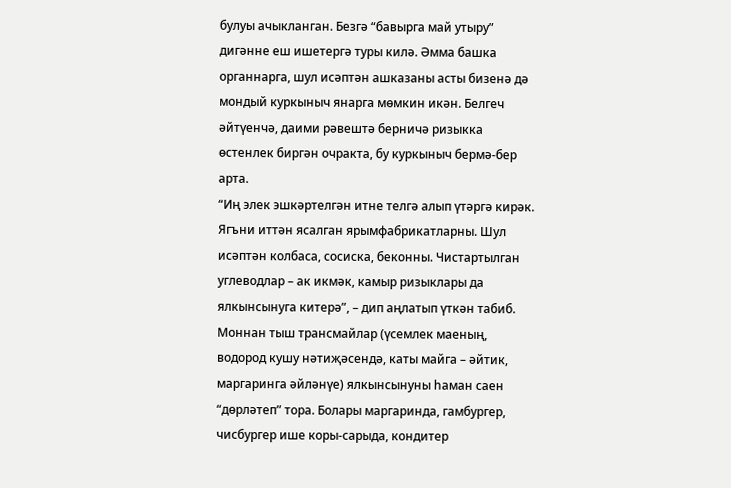булуы ачыкланган. Безгә “бавырга май утыру” дигәнне еш ишетергә туры килә. Әмма башка органнарга, шул исәптән ашказаны асты бизенә дә мондый куркыныч янарга мөмкин икән. Белгеч әйтүенчә, даими рәвештә берничә ризыкка өстенлек биргән очракта, бу куркыныч бермә-бер арта.
“Иң элек эшкәртелгән итне телгә алып үтәргә кирәк. Ягъни иттән ясалган ярымфабрикатларны. Шул исәптән колбаса, сосиска, беконны. Чистартылган углеводлар – ак икмәк, камыр ризыклары да ялкынсынуга китерә”, – дип аңлатып үткән табиб.
Моннан тыш трансмайлар (үсемлек маеның, водород кушу нәтиҗәсендә, каты майга – әйтик, маргаринга әйләнүе) ялкынсынуны һаман саен “дөрләтеп” тора. Болары маргаринда, гамбургер, чисбургер ише коры-сарыда, кондитер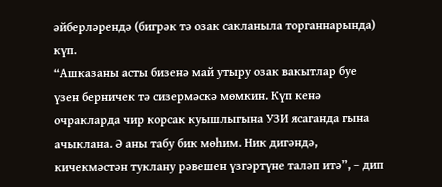әйберләрендә (бигрәк тә озак сакланыла торганнарында) күп.
“Ашказаны асты бизенә май утыру озак вакытлар буе үзен берничек тә сизермәскә мөмкин. Күп кенә очракларда чир корсак куышлыгына УЗИ ясаганда гына ачыклана. Ә аны табу бик мөһим. Ник дигәндә, кичекмәстән туклану рәвешен үзгәртүне таләп итә”, – дип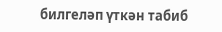билгеләп үткән табиб